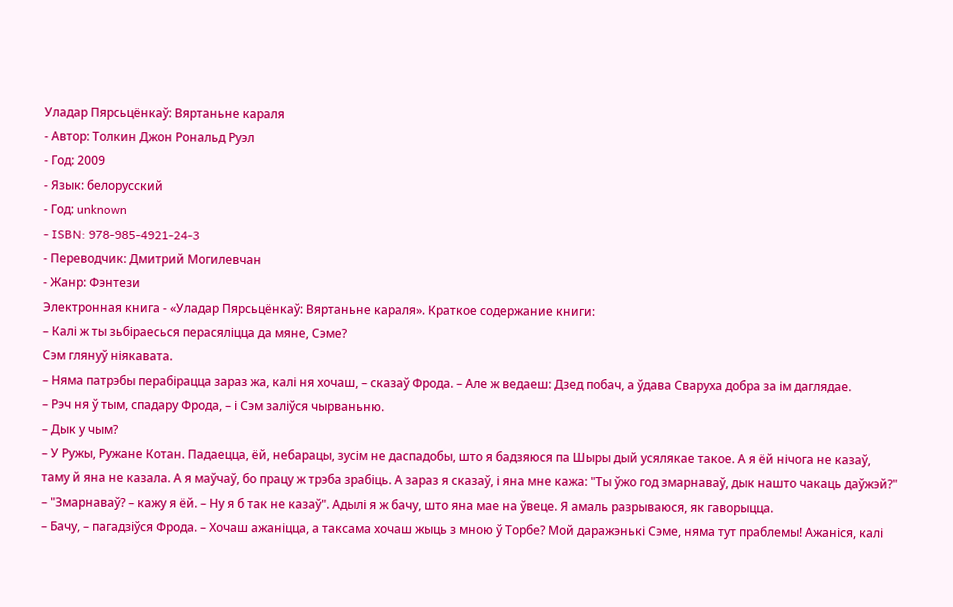Уладар Пярсьцёнкаў: Вяртаньне караля
- Автор: Толкин Джон Рональд Руэл
- Год: 2009
- Язык: белорусский
- Год: unknown
- ISBN: 978-985-4921-24-3
- Переводчик: Дмитрий Могилевчан
- Жанр: Фэнтези
Электронная книга - «Уладар Пярсьцёнкаў: Вяртаньне караля». Краткое содержание книги:
– Калі ж ты зьбіраесься перасяліцца да мяне, Сэме?
Сэм глянуў ніякавата.
– Няма патрэбы перабірацца зараз жа, калі ня хочаш, – сказаў Фрода. – Але ж ведаеш: Дзед побач, а ўдава Сваруха добра за ім даглядае.
– Рэч ня ў тым, спадару Фрода, – і Сэм заліўся чырваньню.
– Дык у чым?
– У Ружы, Ружане Котан. Падаецца, ёй, небарацы, зусім не даспадобы, што я бадзяюся па Шыры дый усялякае такое. А я ёй нічога не казаў, таму й яна не казала. А я маўчаў, бо працу ж трэба зрабіць. А зараз я сказаў, і яна мне кажа: "Ты ўжо год змарнаваў, дык нашто чакаць даўжэй?" – "Змарнаваў? – кажу я ёй. – Ну я б так не казаў". Адылі я ж бачу, што яна мае на ўвеце. Я амаль разрываюся, як гаворыцца.
– Бачу, – пагадзіўся Фрода. – Хочаш ажаніцца, а таксама хочаш жыць з мною ў Торбе? Мой даражэнькі Сэме, няма тут праблемы! Ажаніся, калі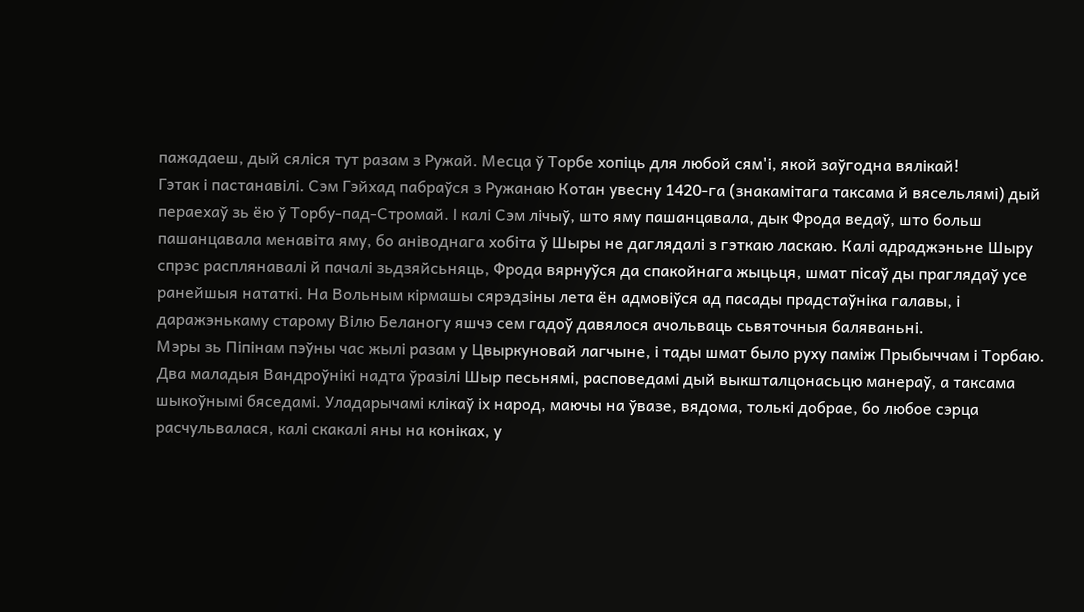пажадаеш, дый сяліся тут разам з Ружай. Месца ў Торбе хопіць для любой сям'і, якой заўгодна вялікай!
Гэтак і пастанавілі. Сэм Гэйхад пабраўся з Ружанаю Котан увесну 1420-га (знакамітага таксама й вясельлямі) дый пераехаў зь ёю ў Торбу-пад-Стромай. I калі Сэм лічыў, што яму пашанцавала, дык Фрода ведаў, што больш пашанцавала менавіта яму, бо аніводнага хобіта ў Шыры не даглядалі з гэткаю ласкаю. Калі адраджэньне Шыру спрэс расплянавалі й пачалі зьдзяйсьняць, Фрода вярнуўся да спакойнага жыцьця, шмат пісаў ды праглядаў усе ранейшыя нататкі. На Вольным кірмашы сярэдзіны лета ён адмовіўся ад пасады прадстаўніка галавы, і даражэнькаму старому Вілю Беланогу яшчэ сем гадоў давялося ачольваць сьвяточныя баляваньні.
Мэры зь Піпінам пэўны час жылі разам у Цвыркуновай лагчыне, і тады шмат было руху паміж Прыбыччам і Торбаю. Два маладыя Вандроўнікі надта ўразілі Шыр песьнямі, расповедамі дый выкшталцонасьцю манераў, а таксама шыкоўнымі бяседамі. Уладарычамі клікаў іх народ, маючы на ўвазе, вядома, толькі добрае, бо любое сэрца расчульвалася, калі скакалі яны на коніках, у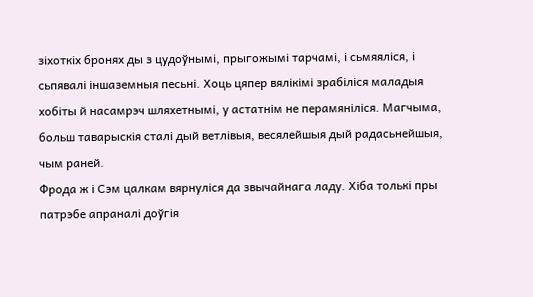зіхоткіх бронях ды з цудоўнымі, прыгожымі тарчамі, і сьмяяліся, і сьпявалі іншаземныя песьні. Хоць цяпер вялікімі зрабіліся маладыя хобіты й насамрэч шляхетнымі, у астатнім не перамяніліся. Магчыма, больш таварыскія сталі дый ветлівыя, весялейшыя дый радасьнейшыя, чым раней.
Фрода ж і Сэм цалкам вярнуліся да звычайнага ладу. Хіба толькі пры патрэбе апраналі доўгія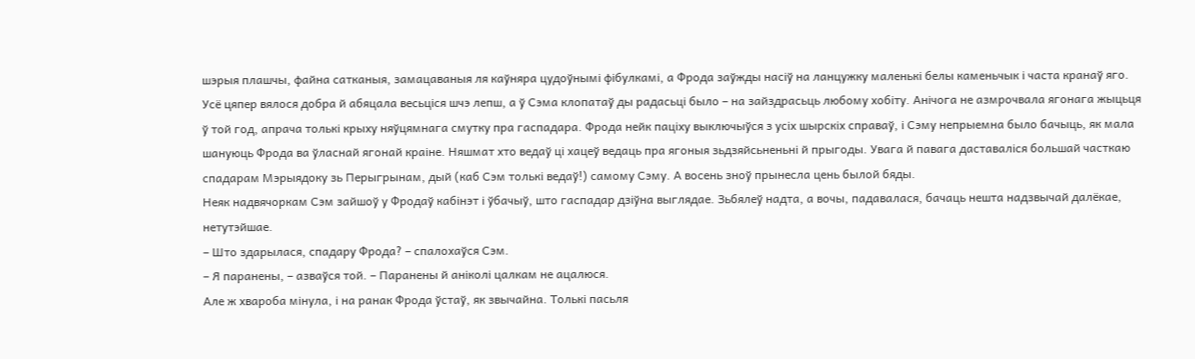шэрыя плашчы, файна сатканыя, замацаваныя ля каўняра цудоўнымі фібулкамі, а Фрода заўжды насіў на ланцужку маленькі белы каменьчык і часта кранаў яго.
Усё цяпер вялося добра й абяцала весьціся шчэ лепш, а ў Сэма клопатаў ды радасьці было – на зайздрасьць любому хобіту. Анічога не азмрочвала ягонага жыцьця ў той год, апрача толькі крыху няўцямнага смутку пра гаспадара. Фрода нейк паціху выключыўся з усіх шырскіх справаў, і Сэму непрыемна было бачыць, як мала шануюць Фрода ва ўласнай ягонай краіне. Няшмат хто ведаў ці хацеў ведаць пра ягоныя зьдзяйсьненьні й прыгоды. Увага й павага даставаліся большай часткаю спадарам Мэрыядоку зь Перыгрынам, дый (каб Сэм толькі ведаў!) самому Сэму. А восень зноў прынесла цень былой бяды.
Неяк надвячоркам Сэм зайшоў у Фродаў кабінэт і ўбачыў, што гаспадар дзіўна выглядае. Зьбялеў надта, а вочы, падавалася, бачаць нешта надзвычай далёкае, нетутэйшае.
– Што здарылася, спадару Фрода? – спалохаўся Сэм.
– Я паранены, – азваўся той. – Паранены й аніколі цалкам не ацалюся.
Але ж хвароба мінула, і на ранак Фрода ўстаў, як звычайна. Толькі пасьля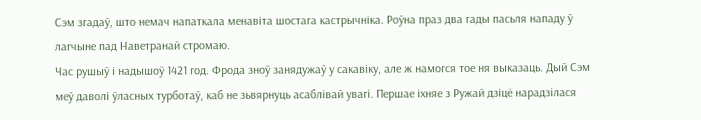Сэм згадаў, што немач напаткала менавіта шостага кастрычніка. Роўна праз два гады пасьля нападу ў лагчыне пад Наветранай стромаю.
Час рушыў і надышоў 1421 год. Фрода зноў занядужаў у сакавіку, але ж намогся тое ня выказаць. Дый Сэм меў даволі ўласных турботаў, каб не зьвярнуць асаблівай увагі. Першае іхняе з Ружай дзіцё нарадзілася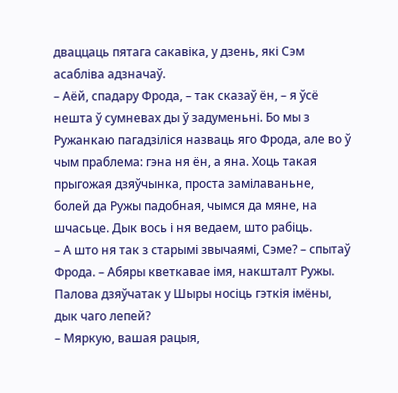дваццаць пятага сакавіка, у дзень, які Сэм асабліва адзначаў.
– Аёй, спадару Фрода, – так сказаў ён, – я ўсё нешта ў сумневах ды ў задуменьні. Бо мы з Ружанкаю пагадзіліся назваць яго Фрода, але во ў чым праблема: гэна ня ён, а яна. Хоць такая прыгожая дзяўчынка, проста замілаваньне, болей да Ружы падобная, чымся да мяне, на шчасьце. Дык вось і ня ведаем, што рабіць.
– А што ня так з старымі звычаямі, Сэме? – спытаў Фрода. – Абяры кветкавае імя, накшталт Ружы. Палова дзяўчатак у Шыры носіць гэткія імёны, дык чаго лепей?
– Мяркую, вашая рацыя,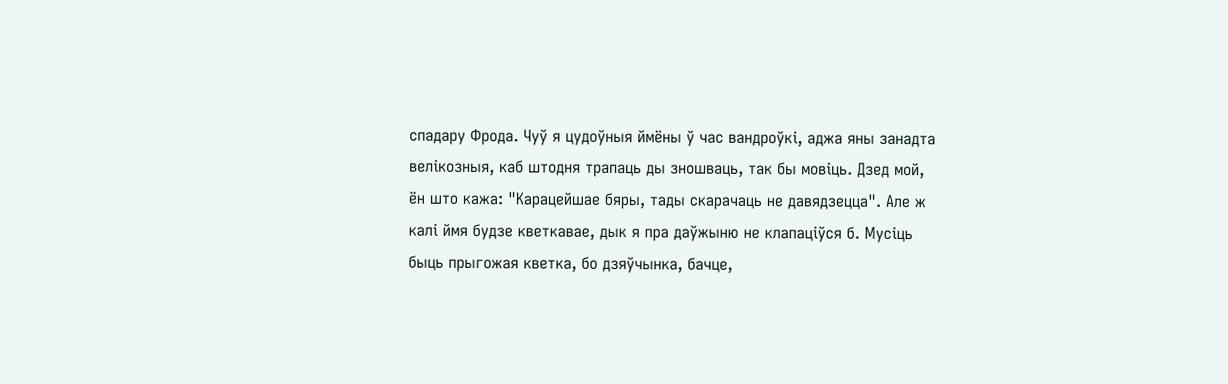спадару Фрода. Чуў я цудоўныя ймёны ў час вандроўкі, аджа яны занадта велікозныя, каб штодня трапаць ды зношваць, так бы мовіць. Дзед мой, ён што кажа: "Карацейшае бяры, тады скарачаць не давядзецца". Але ж калі ймя будзе кветкавае, дык я пра даўжыню не клапаціўся б. Мусіць быць прыгожая кветка, бо дзяўчынка, бачце,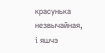красунька незвычайная, і яшчэ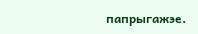папрыгажэе.